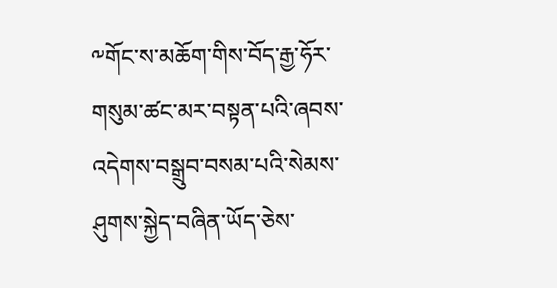༸གོང་ས་མཆོག་གིས་བོད་རྒྱ་ཧོར་གསུམ་ཚང་མར་བསྟན་པའི་ཞབས་འདེགས་བསྒྲུབ་བསམ་པའི་སེམས་ཤུགས་སྐྱེད་བཞིན་ཡོད་ཅེས་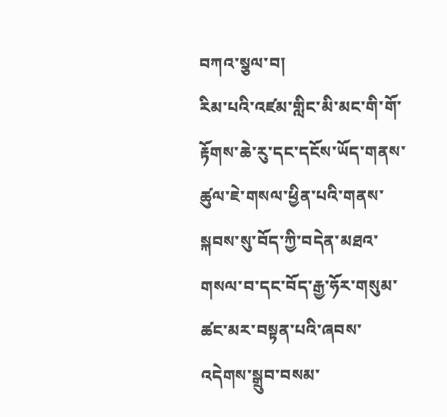བཀའ་སྕལ་བ།
རིམ་པའི་འཛམ་གླིང་མི་མང་གི་གོ་རྟོགས་ཆེ་རུ་དང་དངོས་ཡོད་གནས་ཚུལ་ཇེ་གསལ་ཕྱིན་པའི་གནས་སྐབས་སུ་བོད་ཀྱི་བདེན་མཐའ་གསལ་བ་དང་བོད་རྒྱ་ཧོར་གསུམ་ཚང་མར་བསྟན་པའི་ཞབས་འདེགས་སྒྲུབ་བསམ་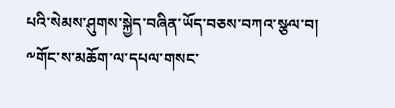པའི་སེམས་ཤུགས་སྐྱེད་བཞིན་ཡོད་བཅས་བཀའ་སྩལ་བ།
༸གོང་ས་མཆོག་ལ་དཔལ་གསང་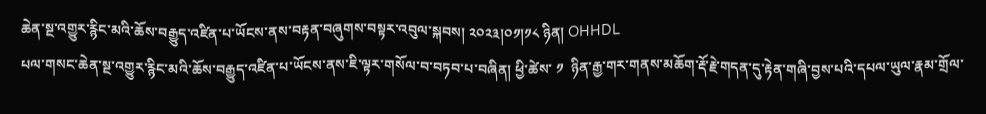ཆེན་སྔ་འགྱུར་རྙིང་མའི་ཆོས་བརྒྱུད་འཛིན་པ་ཡོངས་ནས་བརྟན་བཞུགས་བསྟར་འབུལ་སྐབས། ༢༠༢༣།༠༡།༡༨ ཉིན། OHHDL
པལ་གསང་ཆེན་སྔ་འགྱུར་རྙིང་མའི་ཆོས་བརྒྱུད་འཛིན་པ་ཡོངས་ནས་ཇི་ལྟར་གསོལ་བ་བཏབ་པ་བཞིན། ཕྱི་ཚེས་ ༡  ཉིན་རྒྱ་གར་གནས་མཆོག་རྡོ་རྗེ་གདན་དུ་རྟེན་གཞི་བྱས་པའི་དཔལ་ཡུལ་རྣམ་གྲོལ་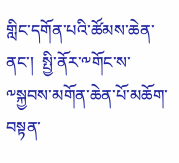གླིང་དགོན་པའི་ཚོམས་ཆེན་ནང་།  སྤྱི་ནོར་༸གོང་ས་༸སྐྱབས་མགོན་ཆེན་པོ་མཆོག་བསྟན་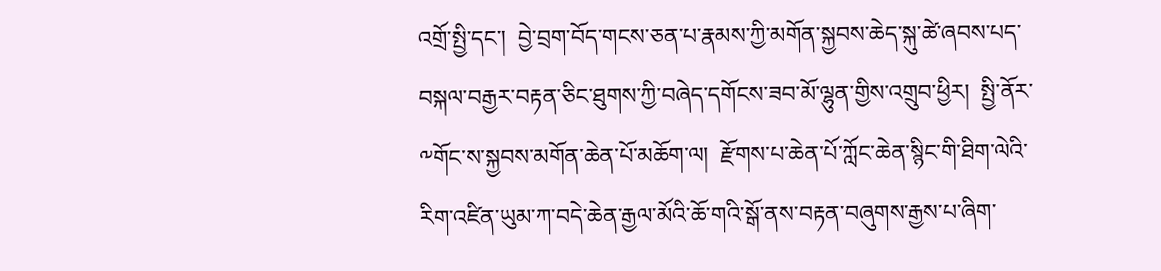འགྲོ་སྤྱི་དང་།  བྱེ་བྲག་བོད་གངས་ཅན་པ་རྣམས་ཀྱི་མགོན་སྐྱབས་ཆེད་སྐུ་ཚེ་ཞབས་པད་བསྐལ་བརྒྱར་བརྟན་ཅིང་ཐུགས་ཀྱི་བཞེད་དགོངས་ཟབ་མོ་ལྷུན་གྱིས་འགྲུབ་ཕྱིར།  སྤྱི་ནོར་༸གོང་ས་སྐྱབས་མགོན་ཆེན་པོ་མཆོག་ལ།  རྫོགས་པ་ཆེན་པོ་ཀློང་ཆེན་སྙིང་གི་ཐིག་ལེའི་རིག་འཛིན་ཡུམ་ཀ་བདེ་ཆེན་རྒྱལ་མོའི་ཆོ་གའི་སྒོ་ནས་བརྟན་བཞུགས་རྒྱས་པ་ཞིག་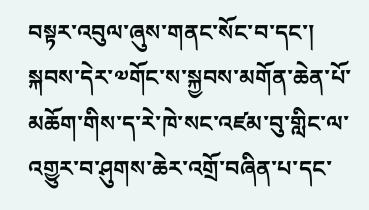བསྟར་འབུལ་ཞུས་གནང་སོང་བ་དང་། སྐབས་དེར་༧གོང་ས་སྐྱབས་མགོན་ཆེན་པོ་མཆོག་གིས་ད་རེ་ཁེ་སང་འཛམ་བུ་གླིང་ལ་འགྱུར་བ་ཤུགས་ཆེར་འགྲོ་བཞིན་པ་དང་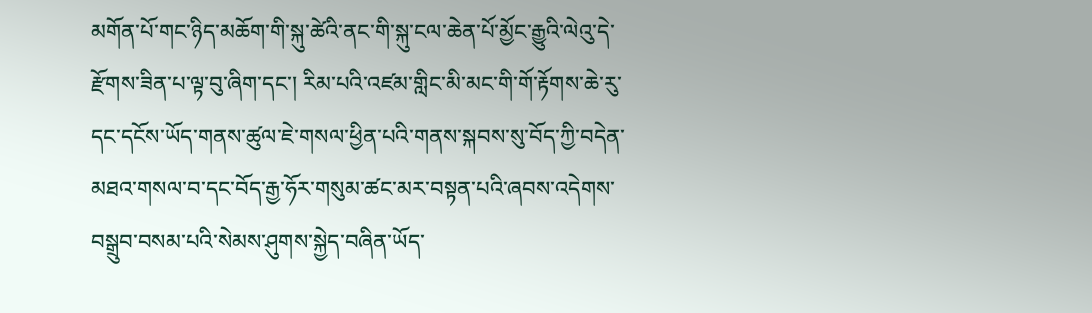མགོན་པོ་གང་ཉིད་མཆོག་གི་སྐུ་ཚེའི་ནང་གི་སྐུ་ངལ་ཆེན་པོ་མྱོང་རྒྱུའི་ལེའུ་དེ་རྫོགས་ཟིན་པ་ལྟ་བུ་ཞིག་དང་། རིམ་པའི་འཛམ་གླིང་མི་མང་གི་གོ་རྟོགས་ཆེ་རུ་དང་དངོས་ཡོད་གནས་ཚུལ་ཇེ་གསལ་ཕྱིན་པའི་གནས་སྐབས་སུ་བོད་ཀྱི་བདེན་མཐའ་གསལ་བ་དང་བོད་རྒྱ་ཧོར་གསུམ་ཚང་མར་བསྟན་པའི་ཞབས་འདེགས་བསྒྲུབ་བསམ་པའི་སེམས་ཤུགས་སྐྱེད་བཞིན་ཡོད་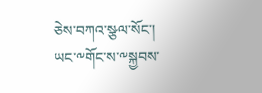ཅེས་བཀའ་སྩལ་སོང་།
ཡང་༸གོང་ས་༸སྐྱབས་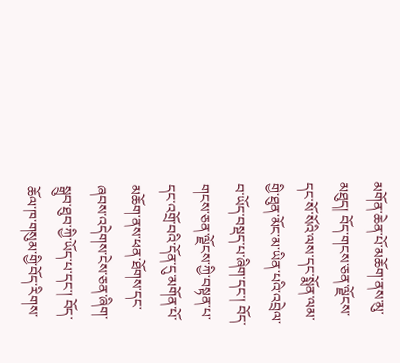མགོན་ཆེན་པོ་མཆོག་ནས་མུ་མཐུད། བོད་གངས་ཅན་ལྗོངས་དང་སོ་སོའི་ལས་དང་སྨོན་ལམ་གྱི་ཐུན་མོང་མ་ཡིན་པའི་འབྲེལ་བ་ཡོད་བསྡད་པ་ཞིག་དང་། བོད་གངས་ཅན་ལྗོངས་ཀྱི་བསྟན་པ་དང་འགྲོ་བའི་དོན་དུ་མགོན་པོ་མཆོག་ནས་ཕན་ཐོགས་དང་ཞབས་འདེགས་ངེས་ཅན་ཞིག་སྒྲུབ་ཐུབ་ཀྱི་ཡོད་པ་དང་། བོད་ཆོལ་ཁ་གསུམ་གྱི་བོད་རིགས་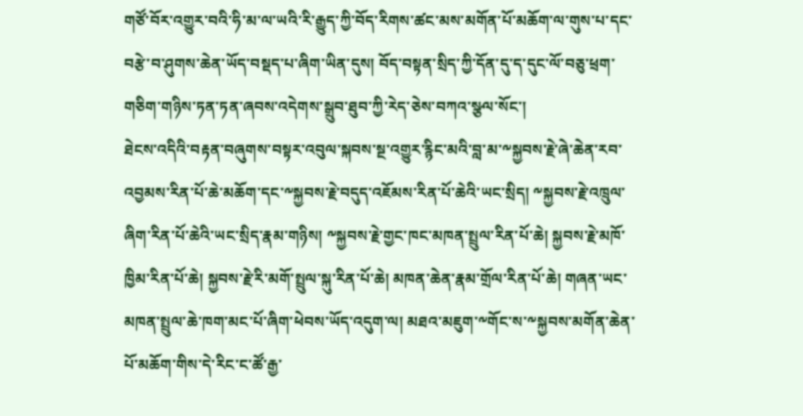གཙོ་བོར་འགྱུར་བའི་ཧི་མ་ལ་ཡའི་རི་རྒྱུད་ཀྱི་བོད་རིགས་ཚང་མས་མགོན་པོ་མཆོག་ལ་གུས་པ་དང་བརྩེ་བ་ཤུགས་ཆེན་ཡོད་བསྡད་པ་ཞིག་ཡིན་དུས། བོད་བསྟན་སྲིད་ཀྱི་དོན་དུ་ད་དུང་ལོ་བཅུ་ཕྲག་གཅིག་གཉིས་ཏན་ཏན་ཞབས་འདེགས་སྒྲུབ་ཐུབ་ཀྱི་རེད་ཅེས་བཀའ་སྩལ་སོང་།
ཐེངས་འདིའི་བརྟན་བཞུགས་བསྟར་འབུལ་སྐབས་སྔ་འགྱུར་རྙིང་མའི་བླ་མ་༸སྐྱབས་རྗེ་ཞེ་ཆེན་རབ་འབྱམས་རིན་པོ་ཆེ་མཆོག་དང་༸སྐྱབས་རྗེ་བདུད་འཇོམས་རིན་པོ་ཆེའི་ཡང་སྲིད། ༸སྐྱབས་རྗེ་འཁྲུལ་ཞིག་རིན་པོ་ཆེའི་ཡང་སྲིད་རྣམ་གཉིས། ༸སྐྱབས་རྗེ་གྱང་ཁང་མཁན་སྤྲུལ་རིན་པོ་ཆེ། སྐྱབས་རྗེ་མཁོ་ཁྱིམ་རིན་པོ་ཆེ། སྐྱབས་རྗེ་རི་མགོ་སྤྲུལ་སྐུ་རིན་པོ་ཆེ། མཁན་ཆེན་རྣམ་གྲོལ་རིན་པོ་ཆེ། གཞན་ཡང་མཁན་སྤྲུལ་ཆེ་ཁག་མང་པོ་ཞིག་ཕེབས་ཡོད་འདུག་ལ། མཐའ་མཇུག་༸གོང་ས་༸སྐྱབས་མགོན་ཆེན་པོ་མཆོག་གིས་དེ་རིང་ང་ཚོ་རྒྱ་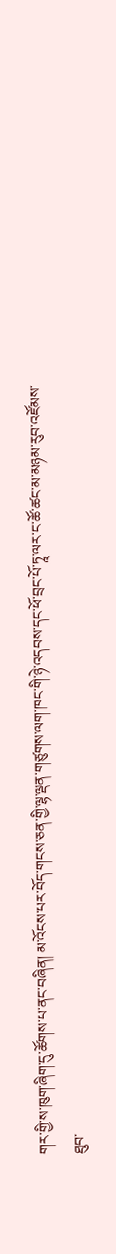གར་གྱི་ས་ཁུག་ཞིག་དུ་ཚོགས་པ་ནང་བཞིན། མ་འོངས་པར་བོད་གངས་ཅན་གྱི་ལྷ་ལྡན་གཙུགས་ལག་ཁང་གི་ཉེ་འདབས་དང་ཕོ་བྲང་པོ་ཏཱ་ལར་ང་ཚོ་ཚང་མ་མཉམ་རུབ་འཛོམས་ཐུབ་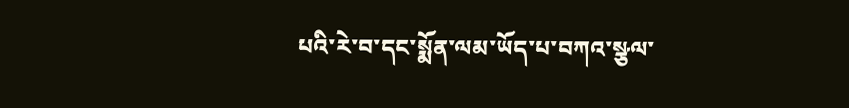པའི་རེ་བ་དང་སྨོན་ལམ་ཡོད་པ་བཀའ་སྩལ་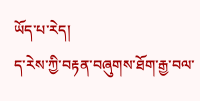ཡོད་པ་རེད།
ད་རེས་ཀྱི་བརྟན་བཞུགས་ཐོག་རྒྱ་བལ་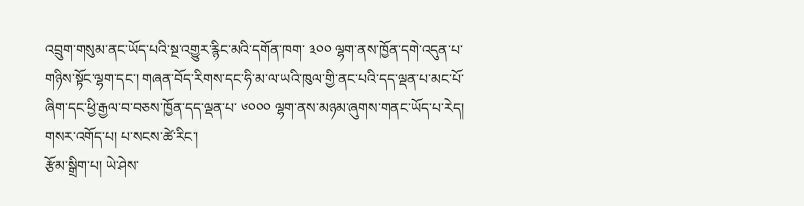འབྲུག་གསུམ་ནང་ཡོད་པའི་སྔ་འགྱུར་རྙིང་མའི་དགོན་ཁག་ ༣༠༠ ལྷག་ནས་ཁྱོན་དགེ་འདུན་པ་གཉིས་སྟོང་ལྷག་དང་། གཞན་བོད་རིགས་དང་ཧི་མ་ལ་ཡའི་ཁུལ་གྱི་ནང་པའི་དད་ལྡན་པ་མང་པོ་ཞིག་དང་ཕྱི་རྒྱལ་བ་བཅས་ཁྱོན་དད་ལྡན་པ་ ༦༠༠༠ ལྷག་ནས་མཉམ་ཞུགས་གནང་ཡོད་པ་རེད།
གསར་འགོད་པ། པ་སངས་ཚེ་རིང་།
རྩོམ་སྒྲིག་པ། ཡེ་ཤེས་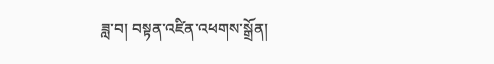ཟླ་བ། བསྟན་འཛིན་འཕགས་སྒྲོན།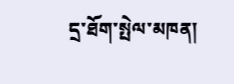དྲ་ཐོག་སྤེལ་མཁན།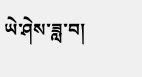ཡེ་ཤེས་ཟླ་བ།